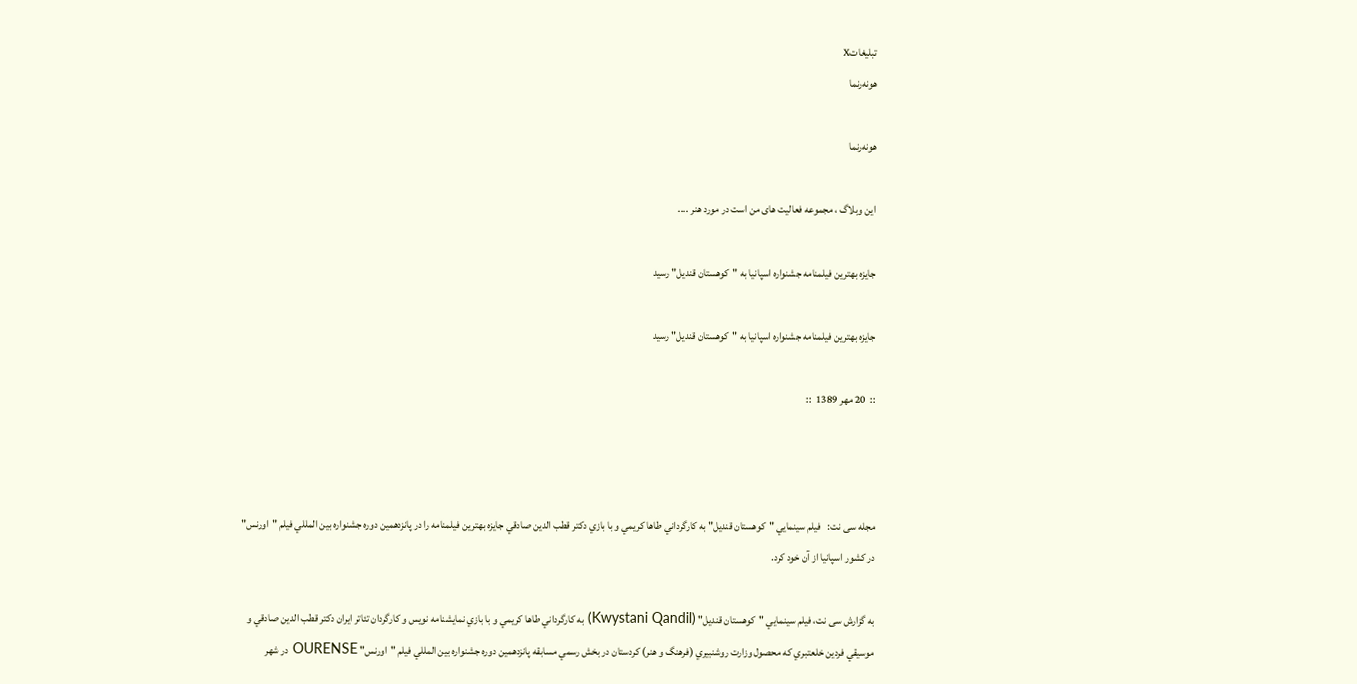تبليغاتX
هونه‌رنما

هونه‌رنما

این وبلاگ ، مجموعه فعالیت های من است در مورد هنر ....

جایزه بهترین فیلمنامه جشنواره اسپانیا به "کوهستان قندیل" رسید

جایزه بهترین فیلمنامه جشنواره اسپانیا به "کوهستان قندیل" رسید

::  20 مهر 1389  ::



مجله سی نت:   فيلم سينمايي "كوهستان قنديل" به كارگرداني طاها کريمي و با بازي دكتر قطب الدين صادقي جايزه بهترين فيلمنامه را در پانزدهمين دوره جشنواره بين المللي فيلم "اورنس" در كشور اسپانيا از آن خود كرد.

به گزارش سی نت، فيلم سينمايي "كوهستان قنديل" (Kwystani Qandil) به كارگرداني طاها کريمي و با بازي نمايشنامه نويس و كارگردان تئاتر ايران دكتر قطب الدين صادقي و موسيقي فردين خلعتبري كه محصول وزارت روشنبيري (فرهنگ و هنر) کردستان در بخش رسمي مسابقه پانزدهمين دوره جشنواره بين المللي فيلم "اورنس" OURENSE در شهر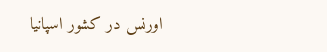اورنس در كشور اسپانيا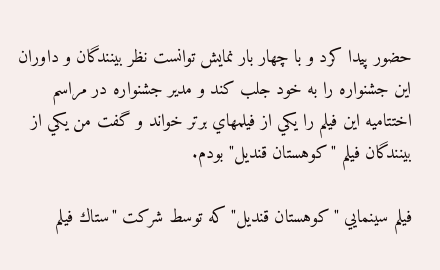حضور پيدا كرد و با چهار بار نمايش توانست نظر بينندگان و داوران اين جشنواره را به خود جلب كند و مدير جشنواره در مراسم اختتاميه اين فيلم را يكي از فيلمهاي برتر خواند و گفت من يكي از بينندگان فيلم "كوهستان قنديل" بودم.

فيلم سينمايي "كوهستان قنديل" كه توسط شركت "ستاك فيلم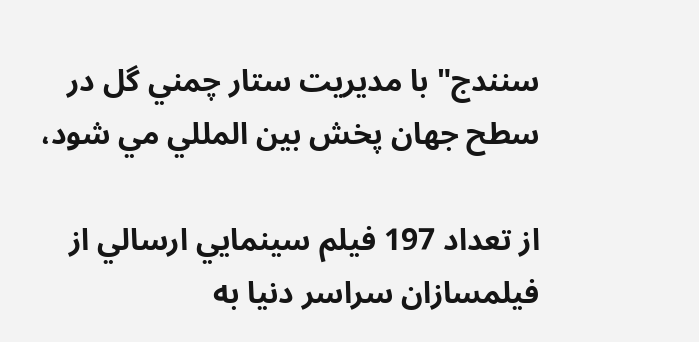سنندج" با مديريت ستار چمني گل در سطح جهان پخش بين المللي مي شود،

از تعداد 197 فيلم سينمايي ارسالي از فيلمسازان سراسر دنيا به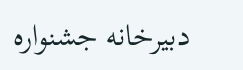دبيرخانه جشنواره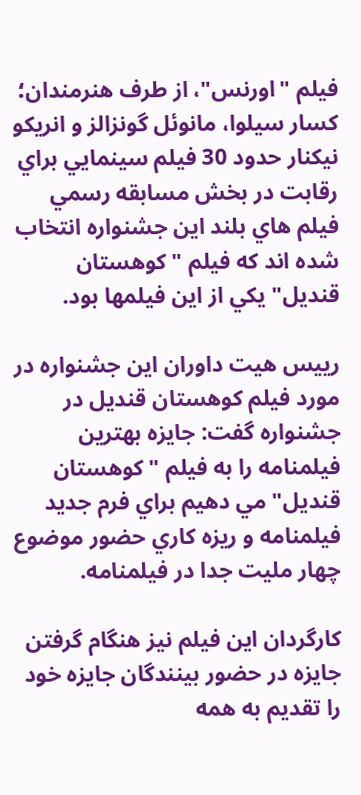فيلم "اورنس"، از طرف هنرمندان؛ كسار سيلوا، مانوئل گونزالز و انريكو نيكنار حدود 30 فيلم سينمايي براي رقابت در بخش مسابقه رسمي فيلم هاي بلند اين جشنواره انتخاب شده اند كه فيلم "کوهستان قنديل" يكي از اين فيلمها بود.

رييس هيت داوران اين جشنواره در مورد فيلم كوهستان قنديل در جشنواره گفت: جايزه بهترين فيلمنامه را به فيلم "كوهستان قنديل" مي دهيم براي فرم جديد فيلمنامه و ريزه كاري حضور موضوع چهار مليت جدا در فيلمنامه.

كارگردان اين فيلم نيز هنگام گرفتن جايزه در حضور بينندگان جايزه خود را تقديم به همه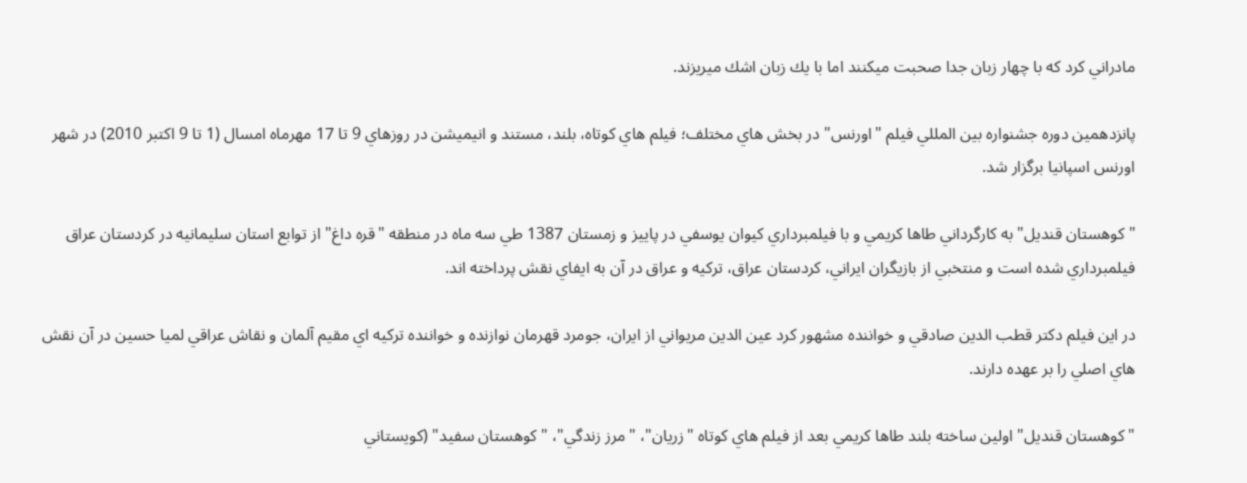مادراني كرد كه با چهار زبان جدا صحبت ميكنند اما با يك زبان اشك ميريزند.

پانزدهمين دوره جشنواره بين المللي فيلم "اورنس" در بخش هاي مختلف؛ فيلم هاي کوتاه، بلند، مستند و انيميشن در روزهاي 9 تا 17 مهرماه امسال (1 تا 9 اکتبر 2010) در شهر اورنس اسپانيا برگزار شد.

"كوهستان قنديل" به کارگرداني طاها کريمي و با فيلمبرداري كيوان يوسفي در پاييز و زمستان 1387 طي سه ماه در منطقه "قره داغ" از توابع استان سليمانيه در كردستان عراق فيلمبرداري شده است و منتخبي از بازيگران ايراني، کردستان عراق، تركيه و عراق در آن به ايفاي نقش پرداخته اند.

در اين فيلم دكتر قطب الدين صادقي و خواننده مشهور كرد عين الدين مريواني از ايران، جومرد قهرمان نوازنده و خواننده تركيه اي مقيم آلمان و نقاش عراقي لميا حسين در آن نقش هاي اصلي را بر عهده دارند.

"كوهستان قنديل" اولين ساخته بلند طاها کريمي بعد از فيلم هاي كوتاه "زريان"، "مرز زندگي"، "كوهستان سفيد" (كويستاني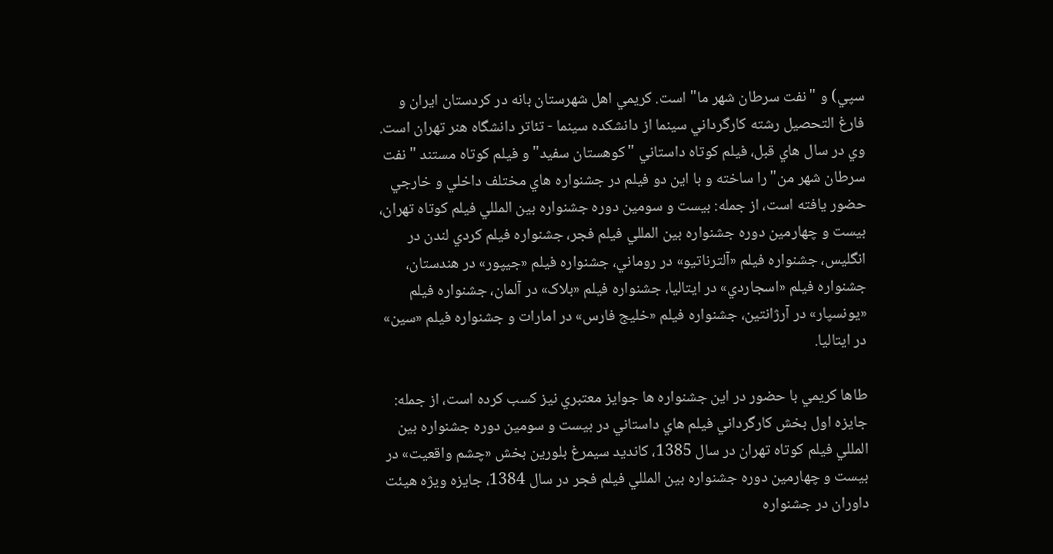سپي) و "نفت سرطان شهر ما" است. کريمي اهل شهرستان بانه در كردستان ايران و فارغ التحصيل رشته كارگرداني سينما از دانشكده سينما - تئاتر دانشگاه هنر تهران است. وي در سال هاي قبل، فيلم كوتاه داستاني "كوهستان سفيد" و فيلم كوتاه مستند "نفت سرطان شهر من" را ساخته و با اين دو فيلم در جشنواره هاي مختلف داخلي و خارجي حضور يافته است، از جمله: بيست و سومين دوره جشنواره بين المللي فيلم كوتاه تهران، بيست و چهارمين دوره جشنواره بين المللي فيلم فجر، جشنواره فيلم کردي لندن در انگليس، جشنواره فيلم «آلترناتيو» در روماني، جشنواره فيلم «جيپور» در هندستان، جشنواره فيلم «اسجاردي» در ايتاليا، جشنواره فيلم «بلاک» در آلمان، جشنواره فيلم «يونسپار» در آرژانتين، جشنواره فيلم «خليج فارس» در امارات و جشنواره فيلم «سين» در ايتاليا.

طاها کريمي با حضور در اين جشنواره ها جوايز معتبري نيز كسب كرده است، از جمله: جايزه اول بخش كارگرداني فيلم هاي داستاني در بيست و سومين دوره جشنواره بين المللي فيلم كوتاه تهران در سال 1385، كانديد سيمرغ بلورين بخش «چشم واقعيت» در بيست و چهارمين دوره جشنواره بين المللي فيلم فجر در سال 1384، جايزه ويژه هيئت داوران در جشنواره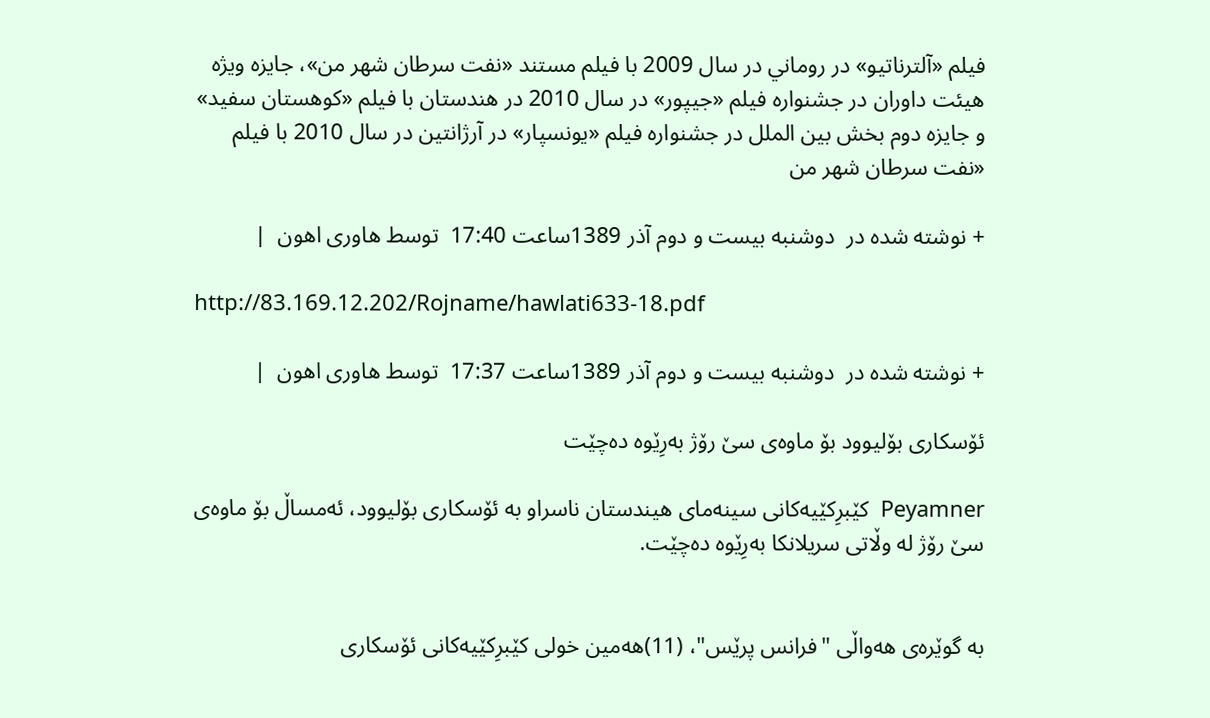فيلم «آلترناتيو» در روماني در سال 2009 با فيلم مستند «نفت سرطان شهر من»، جايزه ويژه هيئت داوران در جشنواره فيلم «جيپور» در سال 2010 در هندستان با فيلم «كوهستان سفيد» و جايزه دوم بخش بين الملل در جشنواره فيلم «يونسپار» در آرژانتين در سال 2010 با فيلم «نفت سرطان شهر من

+ نوشته شده در  دوشنبه بیست و دوم آذر 1389ساعت 17:40  توسط هاوری اهون  |

http://83.169.12.202/Rojname/hawlati633-18.pdf

+ نوشته شده در  دوشنبه بیست و دوم آذر 1389ساعت 17:37  توسط هاوری اهون  |

ئۆسكاری بۆلیوود بۆ ماوه‌ی سێ رۆژ به‌رِێوه‌ ده‌چێت

Peyamner  كێبرِكێیه‌كانی سینه‌مای هیندستان ناسراو به‌ ئۆسكاری بۆلیوود، ئه‌مساڵ بۆ ماوه‌ی سێ رۆژ له‌ وڵاتی سریلانكا به‌رِێوه‌ ده‌چێت.


به‌ گوێره‌ی هه‌واڵی "فرانس پرێس"، (11)هه‌مین خولی كێبرِكێیه‌كانی ئۆسكاری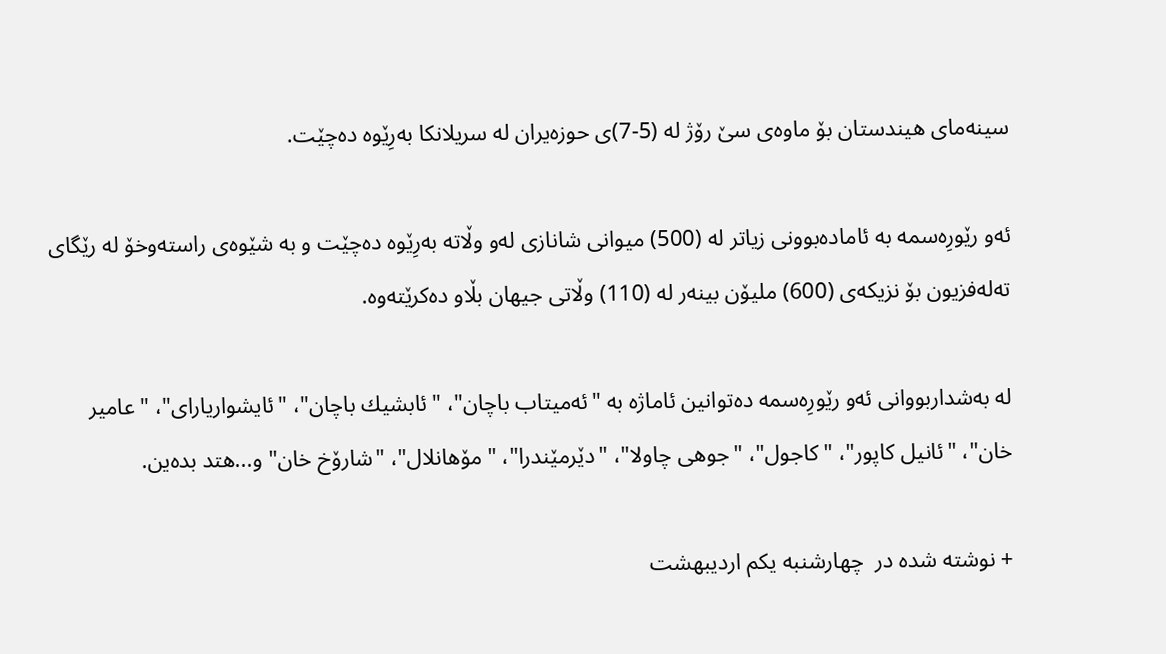سینه‌مای هیندستان بۆ ماوه‌ی سێ رۆژ له‌ (5-7)ی حوزه‌یران له‌ سریلانكا به‌رِێوه‌ ده‌چێت.

ئه‌و رێورِه‌سمه‌ به‌ ئاماده‌بوونی زیاتر له‌ (500) میوانی شانازی له‌و وڵاته‌ به‌رِێوه‌ ده‌چێت و به‌ شێوه‌ی راسته‌وخۆ له‌ رێگای ته‌له‌فزیون بۆ نزیكه‌ی (600) ملیۆن بینه‌ر له‌ (110) وڵاتی جیهان بڵاو ده‌كرێته‌وه‌.

له‌ به‌شداربووانی ئه‌و رێورِه‌سمه‌ ده‌توانین ئاماژه‌ به‌ "ئه‌میتاب باچان"، "ئابشیك باچان"، "ئایشواریارای"، "عامیر خان"، "ئانیل كاپور"، "كاجول"، "جوهی چاولا"، "دێرمێندرا"، "مۆهانلال"، "شارۆخ خان" و...هتد بده‌ین.

+ نوشته شده در  چهارشنبه یکم اردیبهشت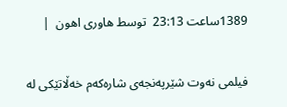1389ساعت 23:13  توسط هاوری اهون  |

فیلمی نه‌وت شێرپه‌نجه‌ی شاره‌كه‌م خه‌ڵاتێكی له‌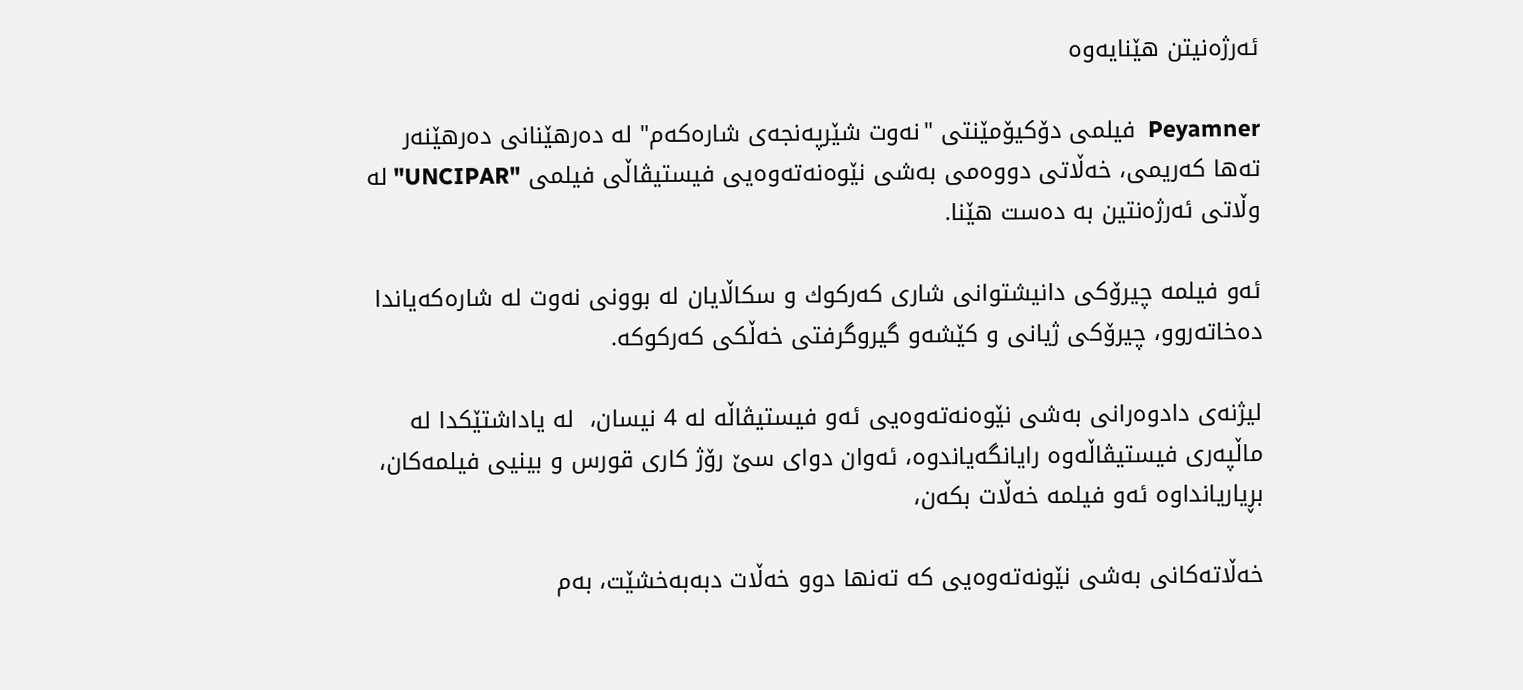ئه‌رژه‌نیتن هێنایه‌وه‌

Peyamner  فیلمی دۆكیۆمێنتی "نه‌وت شێرپه‌نجه‌ی شاره‌كه‌م" له‌ ده‌رهێنانی ده‌رهێنه‌ر ته‌ها كه‌ریمی، خه‌ڵاتی دووه‌می به‌شی نێوه‌نه‌ته‌وه‌یی فیستیڤاڵی فیلمی "UNCIPAR" له‌ وڵاتی ئه‌رژه‌نتین به‌ ده‌ست هێنا.

ئه‌و فیلمه‌ چیرۆكی دانیشتوانی شاری كه‌ركوك و سكاڵایان له‌ بوونی نه‌وت له‌ شاره‌كه‌یاندا ده‌خاته‌روو، چیرۆكی ژیانی و كێشه‌و گیروگرفتی خه‌ڵكی كه‌ركوكه‌.

لیژنه‌ی دادوه‌رانی به‌شی نێوه‌نه‌ته‌وه‌یی ئه‌و فیستیڤاڵه‌ له‌ 4 نیسان،  له‌ یاداشتێكدا له‌ ماڵپه‌ری فیستیڤاڵه‌وه‌ رایانگه‌یاندوه‌، ئه‌وان دوای سێ رۆژ كاری قورس و بینیی فیلمه‌كان، بڕیاریانداوه‌ ئه‌و فیلمه‌ خه‌ڵات بكه‌ن،

خه‌ڵاته‌كانی به‌شی نێونه‌ته‌وه‌یی كه‌ ته‌نها دوو خه‌ڵات دبه‌به‌خشێت، به‌م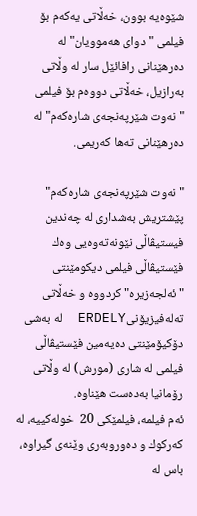شێوه‌یه‌ بوون، خه‌ڵاتی یه‌كه‌م بۆ فیلمی "دوای هه‌موویان" له‌ ده‌رهێنانی رافائێل سار له‌ وڵاتی به‌رازیل، خه‌ڵاتی دووه‌م بۆ فیلمی "نه‌وت شێرپه‌نجه‌ی شاره‌كه‌م" له‌ ده‌رهێنانی ته‌ها كه‌ریمی.

"نه‌وت شێرپه‌نجه‌ی شاره‌كه‌م" پێشتریش به‌شداری له‌ چه‌ندین فیستیڤاڵی نێونه‌ته‌وه‌یی وه‌ك فێستیڤاڵی فیلمی دیكومێنتی "ئه‌لجه‌زیره‌" كردووه‌ و خه‌ڵاتی ته‌له‌فیزیۆنیERDELY  له‌ به‌شی دۆكیۆمێنتی ده‌یه‌مین فێستیڤاڵی  فیلمی له‌ شاری (مورش) له‌ وڵاتی رۆمانیا به‌ده‌ست هێناوه‌.
ئه‌م فیلمه‌، فیلمێكی 20  خوله‌كییه‌، له‌ كه‌ركوك و ده‌وروبه‌ری وێنه‌ی گیراوه‌، باس له‌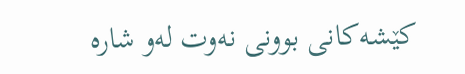كێشه‌كانی بوونی نه‌وت له‌و شاره‌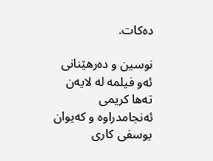ده‌كات.

نوسین و ده‌رهێنانی ئه‌و فیلمه‌ له‌ لایه‌ن ته‌ها كریمی ئه‌نجامدراوه‌ و كه‌یوان یوسفی كاری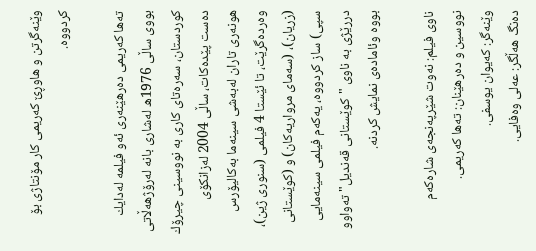وێنه‌گرتن و هاوڕێ كه‌ریمی كار مۆنتاژی بۆ كردووه‌.

ته‌ها كه‌ریمی ده‌رهێنه‌ری ئه‌و فیلمه‌ له‌دایك بووی ساڵی 1976ه‌ له‌شاری بانه‌ له‌رۆژهه‌ڵاتی كوردستان، سه‌ره‌تای كاری به‌ نووسینی چیرۆك ده‌ست پێده‌كات، ساڵی 2004 له‌زانكۆی هونه‌ری تاران له‌به‌شی سینه‌ما به‌كالیۆرس وه‌رده‌گرێت، تا ئێستا 4 فیلمی (سنوری ژین)، (زریان)، (سه‌مای مرواریه‌كان) و (كوێستانی سپی) ساز كردووه‌، یه‌كه‌م فیلمی سینه‌مایی دررێژی به‌ ناوی "كوێستانی قه‌ندیل" ته‌واوو بووه‌ وئاماده‌ی نمایش كردنه‌.

ناوی فیلم: نه‌‌وت شێرپه‌‌نجه‌‌ی شاره‌كه‌م
نووسین و ده‌رهێنان: ته‌‌ها كه‌‌ریمی.
وێنه‌گر: كه‌‌یوان یوسفی.
ده‌نگ هه‌ڵگر: عه‌‌لی وه‌‌فایی.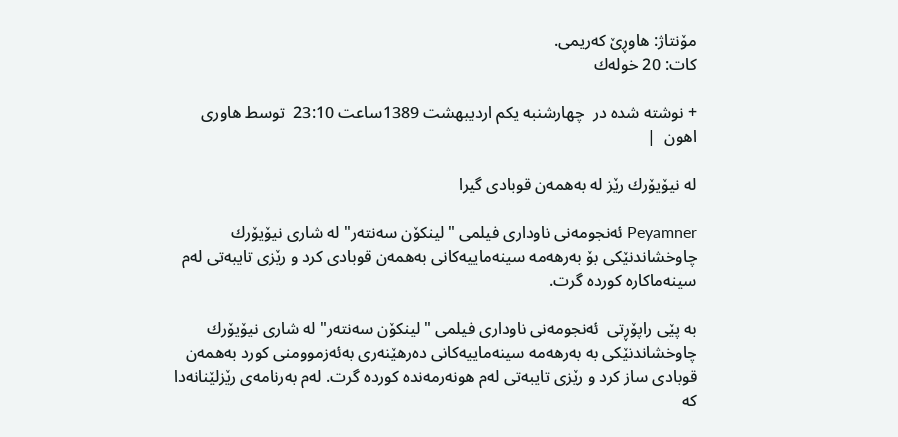مۆنتاژ: هاوڕێ كه‌‌ریمی.
كات‌: 20 خوله‌‌ك

+ نوشته شده در  چهارشنبه یکم اردیبهشت 1389ساعت 23:10  توسط هاوری اهون  |

له‌ نیۆیۆرك رێز له‌ به‌همه‌ن قوبادی گیرا

Peyamner ئه‌نجومه‌نی ناوداری فیلمی "لینكۆن سه‌نته‌ر" له‌ شاری نیۆیۆرك چاوخشاندنێكی بۆ به‌رهه‌مه‌ سینه‌ماییه‌كانی به‌همه‌ن قوبادی كرد و رێزی تایبه‌تی له‌م سینه‌ماكاره‌ كورده‌ گرت.

به‌ پێی راپۆڕتی  ئه‌نجومه‌نی ناوداری فیلمی "لینكۆن سه‌نته‌ر" له‌ شاری نیۆیۆرك چاوخشاندنێكی به‌ به‌رهه‌مه‌ سینه‌ماییه‌كانی ده‌رهێنه‌ری به‌ئه‌زموومنی كورد به‌همه‌ن قوبادی ساز كرد و رێزی تایبه‌تی له‌م هونه‌رمه‌نده‌ كورده‌ گرت. له‌م به‌رنامه‌ی رێزلێنانه‌دا كه‌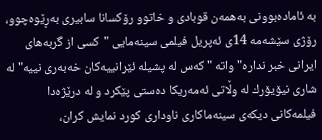به‌ ئاماده‌بوونی به‌همه‌ن قوبادی و خاتوو رۆكسانا سابیری به‌ڕێوه‌چوو، رۆژی سێشه‌مه‌ 14ی ئه‌پریل فیلمی سینه‌مایی "كسی از گربه‌های ایرانی خبر نداره‌" واته‌ "كه‌س له‌ پشیله‌ ئێرانییه‌كان خه‌به‌ری نییه‌" له‌ شاری نیۆیۆرك له‌ وڵاتی ئه‌مه‌ریكا ده‌ستی پێكرد و له‌ درێژه‌دا فیلمه‌كانی دیكه‌ی سینه‌ماكاری ناوداری كورد نمایش كران،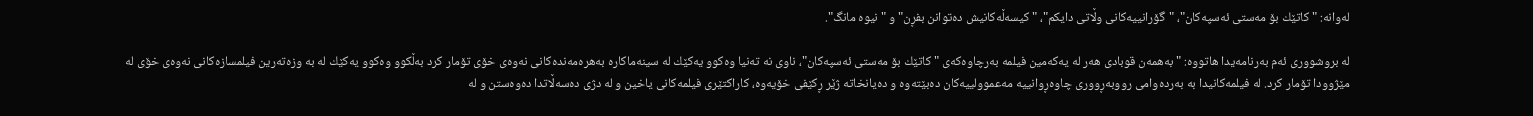له‌وانه‌: "كاتێك بۆ مه‌ستی ئه‌سپه‌كان"، "گۆرانییه‌كانی وڵاتی دایكم"، "كیسه‌ڵه‌كانیش ده‌توانن بفڕن" و "نیوه‌ مانگ".

له‌ بروشووری ئه‌م به‌رنامه‌یدا هاتووه‌: "به‌همه‌ن قوبادی هه‌ر له‌ یه‌كه‌مین فیلمه‌ به‌رچاوه‌كه‌ی "كاتێك بۆ مه‌ستی ئه‌سپه‌كان"، ناوی نه‌ ته‌نیا وه‌كوو یه‌كێك له‌ سینه‌ماكاره‌ به‌هره‌مه‌نده‌كانی نه‌وه‌ی خۆی تۆمار كرد به‌ڵكوو وه‌كوو یه‌كێك له‌ به‌ وزه‌ته‌رین فیلمسازه‌كانی نه‌وه‌ی خۆی له‌ مێژوودا تۆمار كرد. له‌ فیلمه‌كانیدا به‌ به‌رده‌وامی رووبه‌ڕووری چاوه‌ڕوانییه‌ مه‌عموولییه‌كان ده‌بێته‌وه‌ و ده‌یانخاته‌ ژێر ڕكێفی خۆیه‌وه‌، كاراكتێری فیلمه‌كانی یاخین و له‌ دژی ده‌سه‌ڵاتدا ده‌وه‌ستن و له‌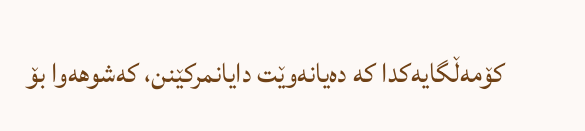كۆمه‌ڵگایه‌كدا كه‌ ده‌یانه‌وێت دایانمركێنن، كه‌شوهه‌وا بۆ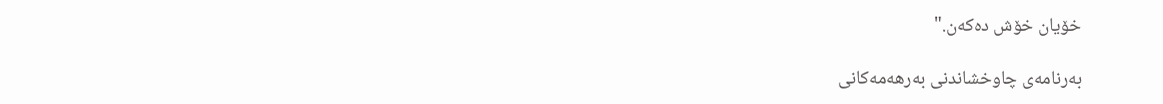خۆیان خۆش ده‌كه‌ن."

به‌رنامه‌ی چاوخشاندنی به‌رهه‌مه‌كانی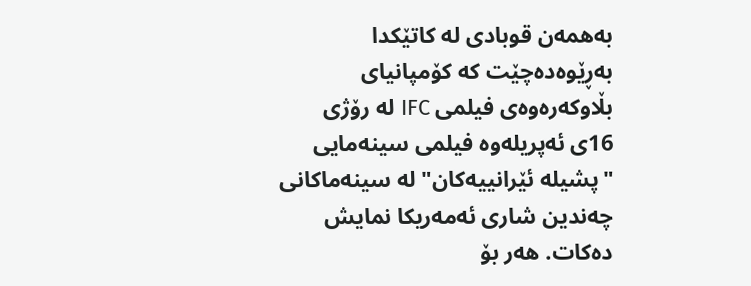به‌همه‌ن قوبادی له‌ كاتێكدا به‌ڕێوه‌ده‌چێت كه‌ كۆمپانیای بڵاوكه‌ره‌وه‌ی فیلمی IFC له‌ رۆژی 16ی ئه‌پریله‌وه‌ فیلمی سینه‌مایی "پشیله‌ ئێرانییه‌كان" له‌ سینه‌ماكانی چه‌ندین شاری ئه‌مه‌ریكا نمایش ده‌كات. هه‌ر بۆ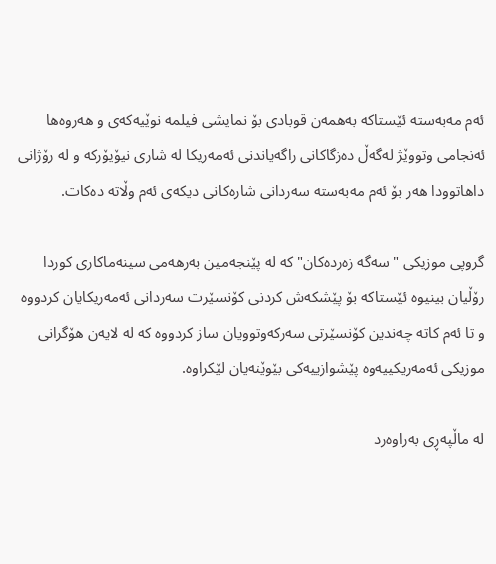ئه‌م مه‌به‌سته‌ ئێستاكه‌ به‌همه‌ن قوبادی بۆ نمایشی فیلمه‌ نوێیه‌كه‌ی و هه‌روه‌ها ئه‌نجامی وتووێژ له‌گه‌ڵ ده‌زگاكانی راگه‌یاندنی ئه‌مه‌ریكا له‌ شاری نیۆیۆركه‌ و له‌ رۆژانی داهاتوودا هه‌ر بۆ ئه‌م مه‌به‌سته‌ سه‌ردانی شاره‌كانی دیكه‌ی ئه‌م وڵاته‌ ده‌كات.

گروپی موزیكی "سه‌گه‌ زه‌رده‌كان" كه‌ له‌ پێنجه‌مین به‌رهه‌می سینه‌ماكاری كوردا
رۆڵیان بینیوه‌ ئێستاكه‌ بۆ پێشكه‌ش كردنی كۆنسێرت سه‌ردانی ئه‌مه‌ریكایان كردووه‌ و تا ئه‌م كاته‌ چه‌ندین كۆنسێرتی سه‌ركه‌وتوویان ساز كردووه‌ كه‌ له‌ لایه‌ن هۆگرانی موزیكی ئه‌مه‌ریكییه‌وه‌ پێشوازییه‌كی بێوێنه‌یان لێكراوه‌.

له‌ ماڵپه‌ڕی به‌راوه‌رد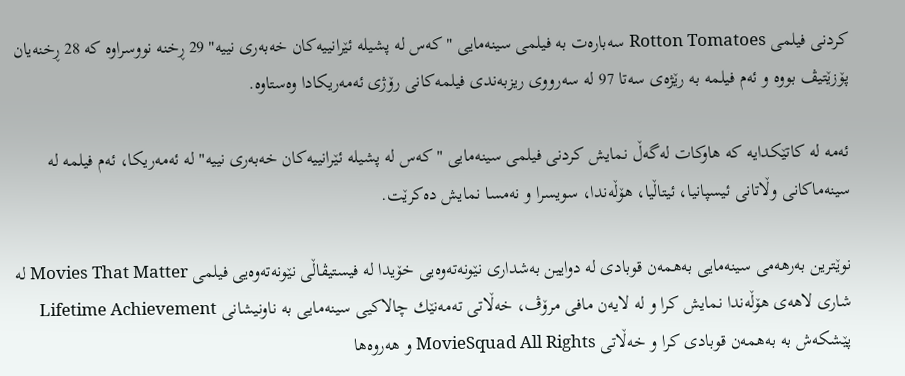كردنی فیلمی Rotton Tomatoes سه‌باره‌ت به‌ فیلمی سینه‌مایی "كه‌س له‌ پشیله‌ ئێرانییه‌كان خه‌به‌ری نییه‌" 29 ڕخنه‌ نووسراوه‌ كه‌ 28 ڕخنه‌یان پۆزێتیڤ بووه‌ و ئه‌م فیلمه‌ به‌ رێژه‌ی سه‌تا 97 له‌ سه‌رووی ریزبه‌ندی فیلمه‌كانی رۆژی ئه‌مه‌ریكادا وه‌ستاوه‌.

ئه‌مه‌ له‌ كاتێكدایه‌ كه‌ هاوكات له‌گه‌ڵ نمایش كردنی فیلمی سینه‌مایی "كه‌س له‌ پشیله‌ ئێرانییه‌كان خه‌به‌ری نییه‌" له‌ ئه‌مه‌ریكا، ئه‌م فیلمه‌ له‌ سینه‌ماكانی وڵاتانی ئیسپانیا، ئیتاڵیا، هۆڵه‌ندا، سویسرا و نه‌مسا نمایش ده‌كرێت.

نوێترین به‌رهه‌می سینه‌مایی به‌همه‌ن قوبادی له‌ دوایین به‌شداری نێونه‌ته‌وه‌یی خۆیدا له‌ فیستیڤاڵی نێونه‌ته‌وه‌یی فیلمی Movies That Matter له‌ شاری لاهه‌ی هۆڵه‌ندا نمایش كرا و له‌ لایه‌ن مافی مرۆڤ، خه‌ڵاتی ته‌مه‌نێك چالاكیی سینه‌مایی به‌ ناونیشانی Lifetime Achievement پێشكه‌ش به‌ به‌همه‌ن قوبادی كرا و خه‌ڵاتی MovieSquad All Rights و هه‌روه‌ها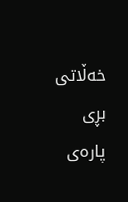خه‌ڵاتی بڕی پاره‌ی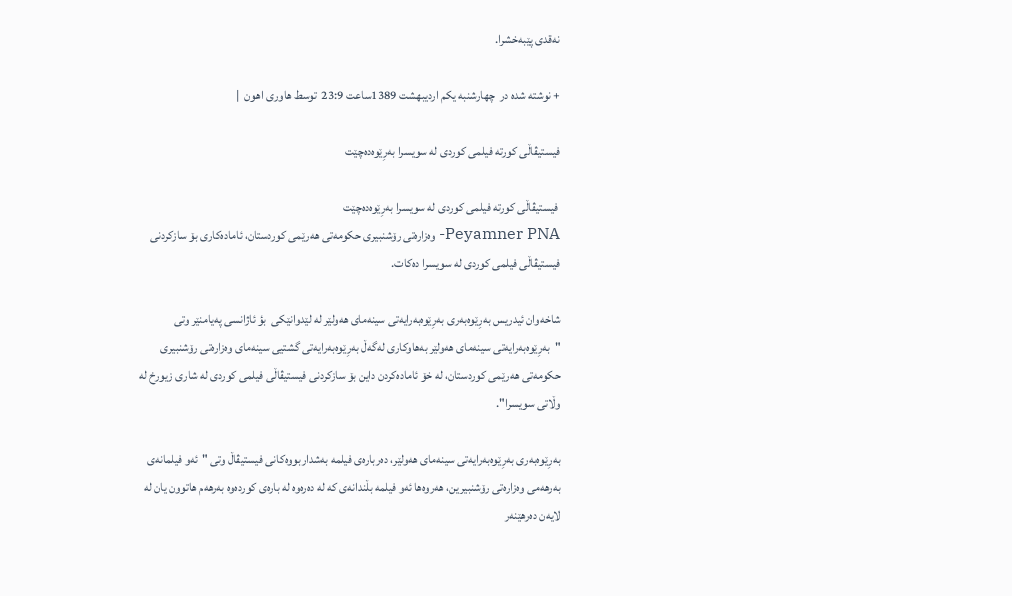نه‌قدی پێبه‌خشرا.

+ نوشته شده در  چهارشنبه یکم اردیبهشت 1389ساعت 23:9  توسط هاوری اهون  |

فیستیڤاڵی كورته‌ فیلمی كوردی له‌ سویسرا به‌رِێوه‌ده‌چێت

 فیستیڤاڵی كورته‌ فیلمی كوردی له‌ سویسرا به‌رِێوه‌ده‌چێت
Peyamner PNA- وه‌زاره‌تی رۆشنبیری حكومه‌تی هه‌رێمی كوردستان، ئاماده‌كاری بۆ سازكردنی فیستیڤاڵی فیلمی كوردی له‌ سویسرا ده‌كات.

شاخه‌وان ئیدریس به‌رِێوه‌به‌ری به‌رِێوه‌به‌رایه‌تی سینه‌مای هه‌ولێر له‌ لێدوانێكی  بؤ‌ ئاژانسی په‌یامنێر وتی "به‌رِێوه‌به‌رایه‌تی سینه‌مای هه‌ولێر به‌هاوكاری له‌گه‌ڵ به‌رِێوه‌به‌رایه‌تی گشتیی سینه‌مای وه‌زاره‌تی رۆشنبیری حكومه‌تی هه‌رێمی كوردستان، له‌ خۆ ئاماده‌كردن داین بۆ سازكردنی فیستیڤاڵی فیلمی كوردی له‌ شاری زیورخ له‌ وڵاتی سویسرا".

به‌رِێوه‌به‌ری به‌رِێوه‌به‌رایه‌تی سینه‌مای هه‌ولێر، ده‌رباره‌ی فیلمه‌ به‌شداربووه‌كانی فیستیڤاڵ وتی "ئه‌و فیلمانه‌ی به‌رهه‌می وه‌زاره‌تی رۆشنبیرین، هه‌روه‌ها ئه‌و فیلمه‌ بڵندانه‌ی كه‌ له‌ ده‌ره‌وه‌ له‌ باره‌ی كورده‌وه‌ به‌رهه‌م هاتوون یان له‌ لایه‌ن ده‌رهێنه‌ر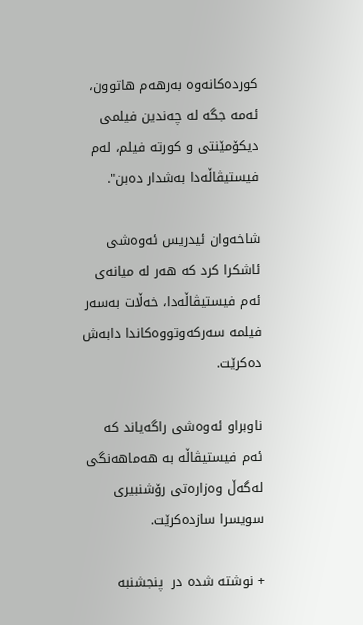كورده‌كانه‌وه‌ به‌رهه‌م هاتوون، ئه‌مه‌ جگه‌ له‌ چه‌ندین فیلمی دیكۆمێنتی و كورته‌ فیلم، له‌م فیستیڤاڵه‌دا به‌شدار ده‌بن".

شاخه‌وان ئیدریس ئه‌وه‌شی ئاشكرا كرد كه‌ هه‌ر له‌ میانه‌ی ئه‌م فیستیڤاڵه‌دا، خه‌ڵات به‌سه‌ر فیلمه‌ سه‌ركه‌وتووه‌كاندا دابه‌ش ده‌كرێت.

ناوبراو ئه‌وه‌شی راگه‌یاند كه‌ ئه‌م فیستیڤاڵه‌ به‌ هه‌ماهه‌نگی له‌گه‌ڵ وه‌زاره‌تی رۆشنبیری سویسرا سازده‌كرێت.

+ نوشته شده در  پنجشنبه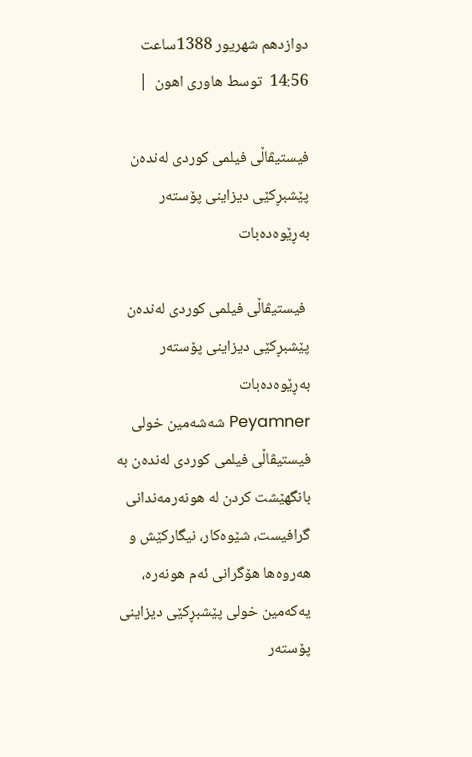دوازدهم شهریور 1388ساعت 14:56  توسط هاوری اهون  |

فیستیڤاڵی فیلمی كوردی له‌نده‌ن پێشبڕكێی دیزاینی پۆسته‌ر به‌ڕێوه‌ده‌بات

 فیستیڤاڵی فیلمی كوردی له‌نده‌ن پێشبڕكێی دیزاینی پۆسته‌ر به‌ڕێوه‌ده‌بات
Peyamner شه‌شه‌مین خولی فیستیڤاڵی فیلمی كوردی له‌نده‌ن به‌ بانگهێشت كردن له‌ هونه‌رمه‌ندانی گرافیست، شێوه‌كار، نیگاركێش و هه‌روه‌ها هۆگرانی ئه‌م هونه‌ره‌، یه‌كه‌مین خولی پێشبڕكێی دیزاینی پۆسته‌ر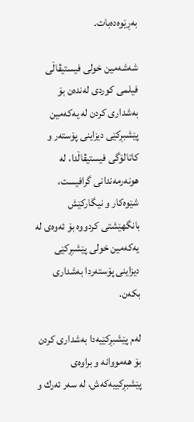به‌ڕێوه‌ده‌بات.

شه‌شه‌مین خولی فیستیڤاڵی فیلمی كوردی له‌نده‌ن بۆ به‌شداری كردن له‌ یه‌كه‌مین پێشبڕكێی دیزاینی پۆسته‌ر و كاتالۆگی فیستیڤاڵدا، له‌ هونه‌رمه‌ندانی گرافیست، شێوه‌كار و نیگاركێش بانگهێشتی كردووه‌ بۆ ئه‌وه‌ی له‌ یه‌كه‌مین خولی پێشبڕكێی دیزاینی پۆسته‌ردا به‌شداری بكه‌ن.

له‌م پێشبڕكێیه‌دا به‌شداری كردن بۆ هه‌مووانه‌ و براوه‌ی پێشبڕكییه‌كه‌ش، له‌ سه‌ر ئه‌رك و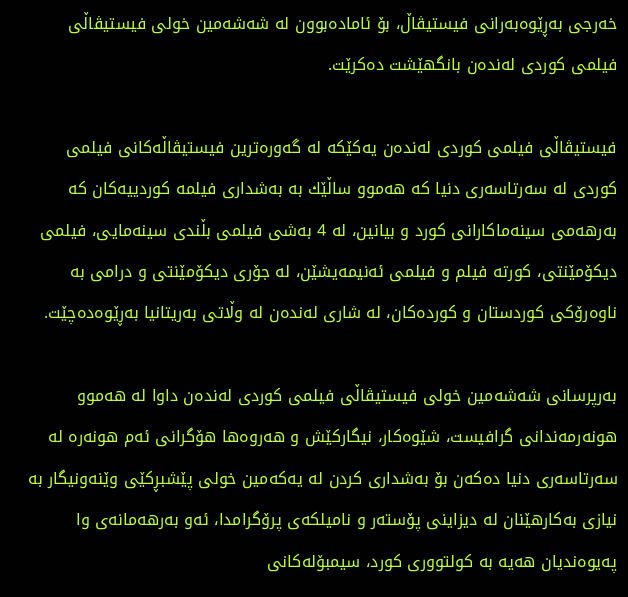خه‌رجی به‌ڕێوه‌به‌رانی فیستیڤاڵ، بۆ ئاماده‌بوون له‌ شه‌شه‌مین خولی فیستیڤاڵی فیلمی كوردی له‌نده‌ن بانگهێشت ده‌كرێت.

فیستیڤاڵی فیلمی كوردی له‌نده‌ن یه‌كێكه‌ له‌ گه‌وره‌ترین فیستیڤاڵه‌كانی فیلمی كوردی له‌ سه‌رتاسه‌ری دنیا كه‌ هه‌موو ساڵێك به‌ به‌شداری فیلمه‌ كوردییه‌كان كه‌ به‌رهه‌می سینه‌ماكارانی كورد و بیانین، له‌ 4 به‌شی فیلمی بڵندی سینه‌مایی، فیلمی دیكۆمێنتی، كورته‌ فیلم و فیلمی ئه‌نیمه‌یشێن، له‌ جۆری دیكۆمێنتی و درامی به‌ ناوه‌رۆكی كوردستان و كورده‌كان، له‌ شاری له‌نده‌ن له‌ وڵاتی به‌ریتانیا به‌ڕێوه‌ده‌چێت.

به‌رپرسانی شه‌شه‌مین خولی فیستیڤاڵی فیلمی كوردی له‌نده‌ن داوا له‌ هه‌موو هونه‌رمه‌ندانی گرافیست، شێوه‌كار، نیگاركێش و هه‌روه‌ها هۆگرانی ئه‌م هونه‌ره‌ له‌ سه‌رتاسه‌ری دنیا ده‌كه‌ن بۆ به‌شداری كردن له‌ یه‌كه‌مین خولی پێشبڕكێی وێنه‌ونیگار به‌ نیازی به‌كارهێنان له‌ دیزاینی پۆسته‌ر و نامیلكه‌ی پرۆگرامدا، ئه‌و به‌رهه‌مانه‌ی وا په‌یوه‌ندیان هه‌یه‌ به‌ كولتووری كورد، سیمبۆله‌كانی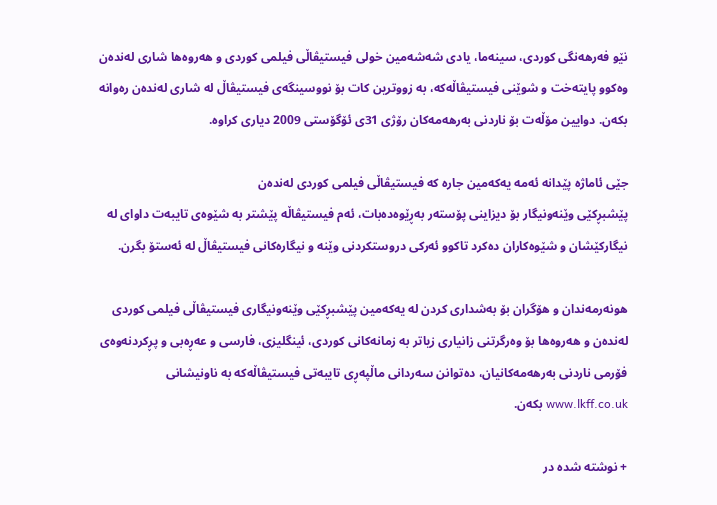نێو فه‌رهه‌نگی كوردی، سینه‌ما، یادی شه‌شه‌مین خولی فیستیڤاڵی فیلمی كوردی و هه‌روه‌ها شاری له‌نده‌ن وه‌كوو پایته‌خت و شوێنی فیستیڤاڵه‌كه‌، به‌ زووترین كات بۆ نووسینگه‌ی فیستیڤاڵ له‌ شاری له‌نده‌ن ره‌وانه‌ بكه‌ن. دوایین مۆڵه‌ت بۆ ناردنی به‌رهه‌مه‌كان رۆژی 31ی ئۆگۆستی 2009 دیاری كراوه‌.

جێی ئاماژه‌ پێدانه‌ ئه‌مه‌ یه‌كه‌مین جاره‌ كه‌ فیستیڤاڵی فیلمی كوردی له‌نده‌ن
پێشبڕكێی وێنه‌ونیگار بۆ دیزاینی پۆسته‌ر به‌ڕێوه‌ده‌بات، ئه‌م فیستیڤاڵه‌ پێشتر به‌ شێوه‌ی تایبه‌ت داوای له‌ نیگاركێشان و شێوه‌كاران ده‌كرد تاكوو ئه‌ركی دروستكردنی وێنه‌ و نیگاره‌كانی فیستیڤاڵ له‌ ئه‌ستۆ بگرن.

هونه‌رمه‌ندان و هۆگران بۆ به‌شداری كردن له‌ یه‌كه‌مین پێشبڕكێی وێنه‌ونیگاری فیستیڤاڵی فیلمی كوردی له‌نده‌ن و هه‌روه‌ها بۆ وه‌رگرتنی زانیاری زیاتر به‌ زمانه‌كانی كوردی، ئینگلیزی، فارسی و عه‌ڕه‌بی و پڕكردنه‌وه‌ی فۆرمی ناردنی به‌رهه‌مه‌كانیان، ده‌توانن سه‌ردانی ماڵپه‌ڕی تایبه‌تی فیستیڤاڵه‌كه‌ به‌ ناونیشانی www.lkff.co.uk بكه‌ن.

+ نوشته شده در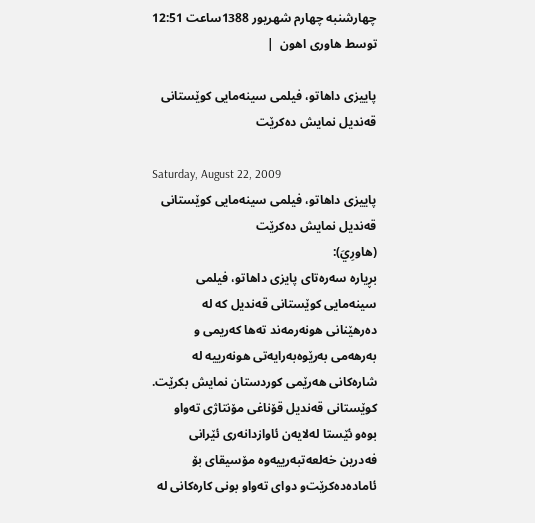چهارشنبه چهارم شهریور 1388ساعت 12:51  توسط هاوری اهون  |

پاییزی‌ داهاتو، فیلمی سینه‌مایی كوێستانی قه‌ندیل نمایش ده‌كرێت

Saturday, August 22, 2009
پاییزی‌ داهاتو، فیلمی سینه‌مایی كوێستانی قه‌ندیل نمایش ده‌كرێت
(هاورِيَ):
بڕیاره‌ سه‌ره‌تای‌ پایزی‌ داهاتو، فیلمی سینه‌مایی كوێستانی قه‌ندیل كه‌ له‌ ده‌رهێنانی هونه‌رمه‌ند ته‌ها كه‌ریمی و به‌رهه‌می به‌رێوه‌به‌رایه‌تی هونه‌رییه‌ له‌ شاره‌كانی هه‌رێمی كوردستان نمایش بكرێت.
كوێستانی قه‌ندیل قۆناغی مۆنتاژی ته‌واو بوه‌و ئێستا له‌لایه‌ن ئاوازدانه‌ری ئێرانی فه‌درین خه‌لعه‌تبه‌رییه‌وه‌ مۆسیقای بۆ ئاماده‌ده‌كرێت‌و دوای ته‌واو بونی كاره‌كانی له‌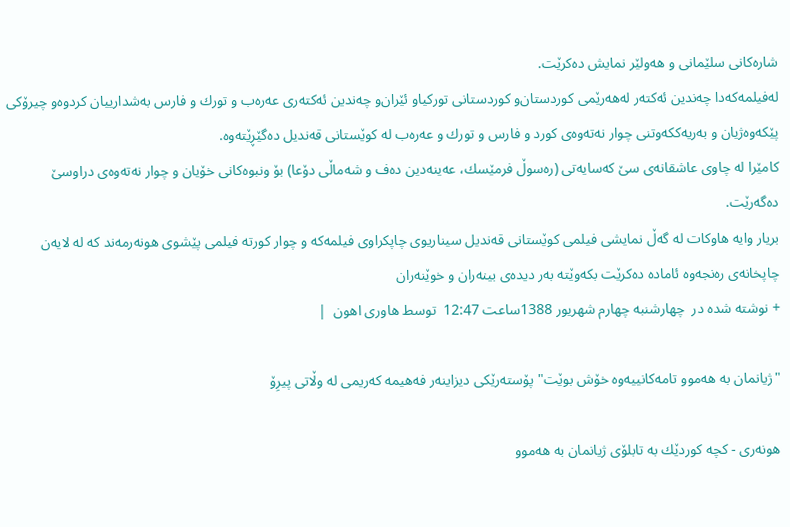شاره‌كانی سلێمانی و هه‌ولێر نمایش ده‌كرێت.
له‌فیلمه‌كه‌دا چه‌ندین ئه‌كته‌ر له‌هه‌رێمی‌ كوردستان‌و كوردستانی‌ توركیا‌و ئێران‌و چه‌ندین ئه‌كته‌ری عه‌ره‌ب و تورك و فارس به‌شدارییان كردوه‌و چیرۆكی  پێكه‌وه‌ژیان و به‌ریه‌ككه‌وتنی چوار نه‌ته‌وه‌ی كورد و فارس و تورك و عه‌ره‌ب له‌ كوێستانی قه‌ندیل ده‌گێڕێته‌وه‌.
كامێرا له‌ چاوی عاشقانه‌ی سێ كه‌سایه‌تی (ره‌سوڵ فرمێسك، عه‌ینه‌دین ده‌ف و شه‌ماڵی دۆعا) بۆ ونبوه‌كانی خۆیان و چوار نه‌ته‌وه‌ی دراوسێ  ده‌گه‌رێت.
بریار وایه‌ هاوكات له‌ گه‌ڵ نمایشی فیلمی كوێستانی قه‌ندیل سیناریوی چاپكراوی فیلمه‌كه‌ و چوار كورته‌ فیلمی پێشوی هونه‌رمه‌ند كه‌ له‌ لایه‌ن چاپخانه‌ی ره‌نجه‌وه‌ ئاماده‌ ده‌كرێت بكه‌وێته‌ به‌ر دیده‌ی بینه‌ران و خوێنه‌ران
+ نوشته شده در  چهارشنبه چهارم شهریور 1388ساعت 12:47  توسط هاوری اهون  |

"ژیانمان به‌ هه‌موو تامه‌كانییه‌وه‌ خۆش بوێت" پۆسته‌رێكی دیزاینه‌ر فه‌هیمه‌ كه‌ریمی له‌ وڵاتی پیرِۆ

هونه‌ری - كچه‌ كوردێك به‌ تابلۆی ژیانمان به‌ هه‌موو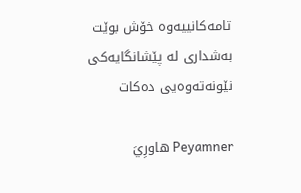تامه‌كانییه‌وه‌ خۆش بوێت به‌شداری له‌ پێشانگایه‌كی نێونه‌ته‌وه‌یی ده‌كات

Peyamner هاورِيَ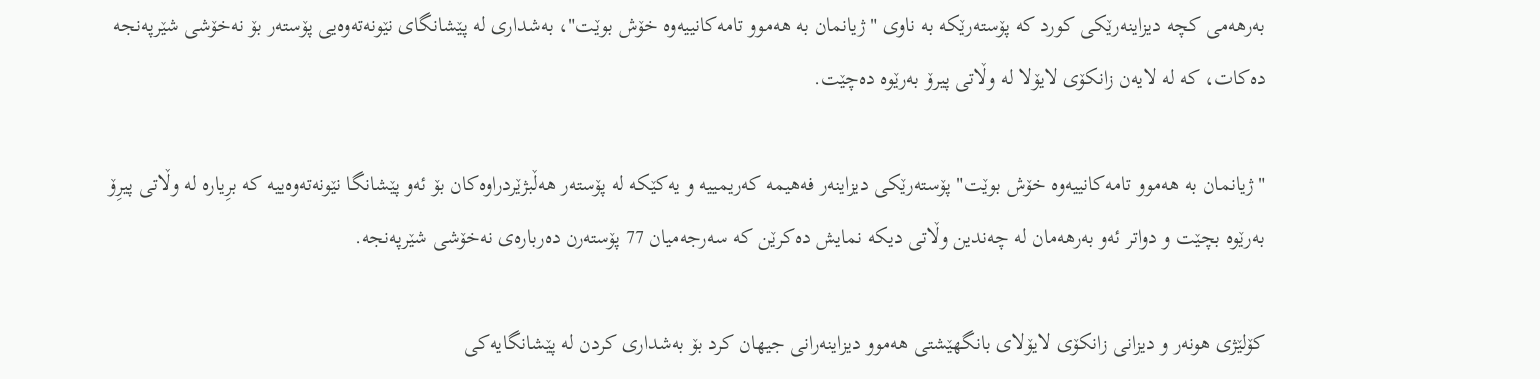به‌رهه‌می كچه‌ دیزاینه‌رێكی كورد كه‌ پۆسته‌رێكه‌ به‌ ناوی "ژیانمان به‌ هه‌موو تامه‌كانییه‌وه‌ خۆش بوێت"، به‌شداری له‌ پێشانگای نێونه‌ته‌وه‌یی پۆسته‌ر بۆ نه‌خۆشی شێرپه‌نجه‌ ده‌كات، كه‌ له‌ لایه‌ن زانكۆی لایۆلا له‌ وڵاتی پیرۆ به‌رێوه‌ ده‌چێت.

"ژیانمان به‌ هه‌موو تامه‌كانییه‌وه‌ خۆش بوێت" پۆسته‌رێكی دیزاینه‌ر فه‌هیمه‌ كه‌ریمییه‌ و یه‌كێكه‌ له‌ پۆسته‌ر هه‌ڵبژێردراوه‌كان بۆ ئه‌و پێشانگا نێونه‌ته‌وه‌ییه‌ كه‌ برِیاره‌ له‌ وڵاتی پیرِۆ به‌رێوه‌ بچێت و دواتر ئه‌و به‌رهه‌مان له‌ چه‌ندین وڵاتی دیكه‌ نمایش ده‌كرێن كه‌ سه‌رجه‌میان 77 پۆسته‌رن ده‌رباره‌ی نه‌خۆشی شێرپه‌نجه‌.

كۆلێژی هونه‌ر و دیزانی زانكۆی لایۆلای بانگهێشتی هه‌موو دیزاینه‌رانی جیهان كرد بۆ به‌شداری كردن له‌ پێشانگایه‌كی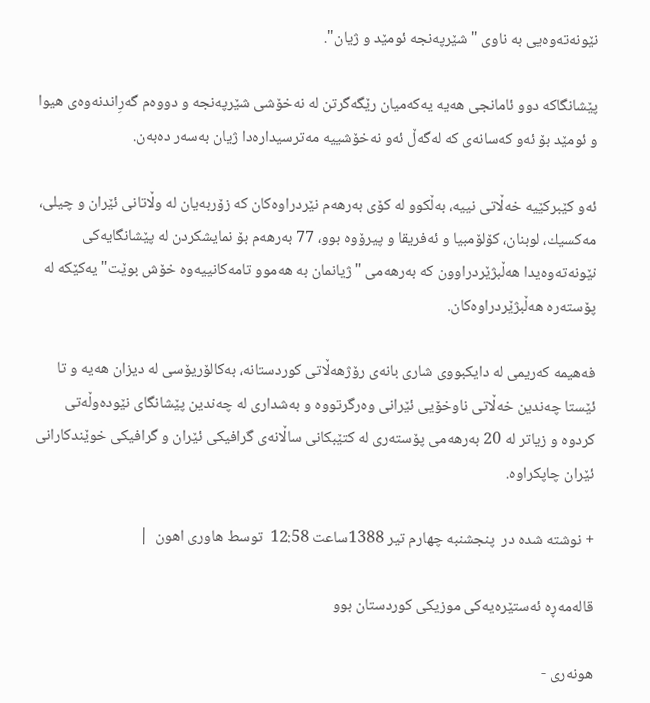نێونه‌ته‌وه‌یی به‌ ناوی "شێرپه‌نجه‌ ئومێد و ژیان".

پێشانگاكه‌ دوو ئامانجی هه‌یه‌ یه‌كه‌میان رێگه‌گرتن له‌ نه‌خۆشی شێرپه‌نجه‌ و دووه‌م گه‌رِاندنه‌وه‌ی هیوا و ئومێد بۆ ئه‌و كه‌سانه‌ی كه‌ له‌گه‌ڵ ئه‌و نه‌خۆشییه‌ مه‌ترسیداره‌دا ژیان به‌سه‌ر ده‌به‌ن.

ئه‌و كێبركێیه‌ خه‌ڵاتی نییه‌، به‌ڵكوو له‌ كۆی به‌رهه‌م نێردراوه‌كان كه‌ زۆربه‌یان له‌ وڵاتانی ئێران و چیلی، مه‌كسیك، لوبنان، كۆلۆمبیا و ئه‌فریقا و پیرۆوه‌ بوو، 77 به‌رهه‌م بۆ نمایشكردن له‌ پێشانگایه‌كی نێونه‌ته‌وه‌یدا هه‌ڵبژێردراوون كه‌ به‌رهه‌می "ژیانمان به‌ هه‌موو تامه‌كانییه‌وه‌ خۆش بوێت" یه‌كێكه‌ له‌ پۆسته‌ره‌ هه‌ڵبژێردراوه‌كان.

فه‌هیمه‌ كه‌ریمی له‌ دایكبووی شاری بانه‌ی رۆژهه‌ڵاتی كوردستانه‌، به‌كالۆریۆسی له‌ دیزان هه‌یه‌ و تا ئێستا چه‌ندین خه‌ڵاتی ناوخۆیی ئێرانی وه‌رگرتووه‌ و به‌شداری له‌ چه‌ندین پێشانگای نێوده‌وڵه‌تی كردوه‌ و زیاتر له‌ 20 به‌رهه‌می پۆسته‌ری له‌ كتێبكانی ساڵانه‌ی گرافیكی ئێران و گرافیكی خوێندكارانی ئێران چاپكراوه‌.

+ نوشته شده در  پنجشنبه چهارم تیر 1388ساعت 12:58  توسط هاوری اهون  |

قاله‌مه‌ڕه‌ ئه‌ستێره‌یه‌كی موزیكی كوردستان بوو

هونه‌ری -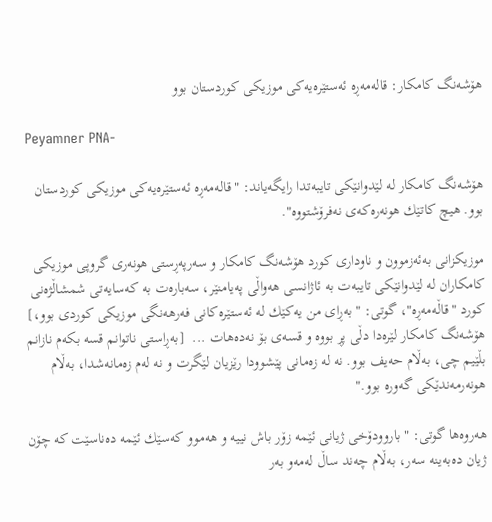هۆشه‌نگ كامكار: قاله‌مه‌ڕه‌ ئه‌ستێره‌یه‌كی موزیكی كوردستان بوو

Peyamner PNA-

هۆشه‌نگ كامكار له‌ لێدوانێكی تایبه‌تدا رایگه‌یاند: "قاله‌مه‌ڕه‌ ئه‌ستێره‌یه‌كی موزیكی كوردستان بوو. هیچ كاتێك هونه‌ره‌كه‌ی نه‌فرۆشتووه‌".

موزیكزانی به‌ئه‌زموون و ناوداری كورد هۆشه‌نگ كامكار و سه‌رپه‌ڕستی هونه‌ری گروپی موزیكی كامكاران له‌ لێدوانێكی تایبه‌ت به‌ ئاژانسی هه‌واڵی په‌یامنێر، سه‌باره‌ت به‌ كه‌سایه‌تی شمشاڵژه‌نی كورد "قاڵه‌مه‌ڕه‌"، گوتی: "به‌ڕای من یه‌كێك له‌ ئه‌ستێره‌كانی فه‌رهه‌نگی موزیكی كوردی بوو،] هۆشه‌نگ كامكار لێره‌دا دڵی پڕ بووه‌ و قسه‌ی بۆ نه‌ده‌هات ...  [به‌ڕاستی ناتوانم قسه‌ بكه‌م نازانم بڵێیم چی، به‌ڵام حه‌یف بوو. نه‌ له‌ زه‌مانی پێشوودا رێزیان لێگرت و نه‌ له‌م زه‌مانه‌شدا، به‌ڵام هونه‌رمه‌ندێكی گه‌وره‌ بوو."

هه‌روه‌ها گوتی: "باروودۆخی ژیانی ئێمه‌ زۆر باش نییه‌ و هه‌موو كه‌سێك ئێمه‌ ده‌ناسێت كه‌ چۆن ژیان ده‌به‌ینه‌ سه‌ر، به‌ڵام چه‌ند ساڵ له‌مه‌و به‌ر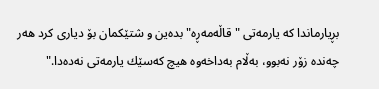بڕیارماندا كه‌ یارمه‌تی "قاڵه‌مه‌ڕه‌" بده‌ین و شتێكمان بۆ دیاری كرد هه‌ر چه‌نده‌ زۆر نه‌بوو، به‌ڵام به‌داخه‌وه‌ هیچ كه‌سێك یارمه‌تی نه‌ده‌دا."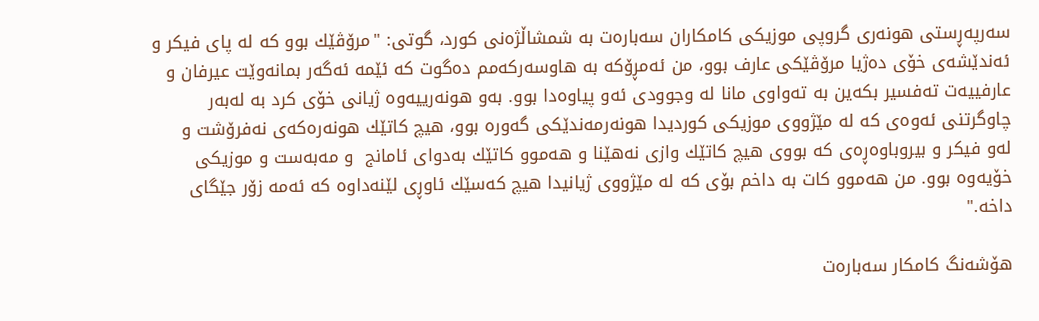سه‌رپه‌ڕستی هونه‌ری گروپی موزیكی كامكاران سه‌باره‌ت به‌ شمشاڵژه‌نی كورد، گوتی: "مرۆڤێك بوو كه‌ له‌ پای فیكر و ئه‌ندێشه‌ی خۆی ده‌ژیا مرۆڤێكی عارف بوو، من ئه‌مڕۆكه‌ به‌ هاوسه‌ركه‌مم ده‌گوت كه‌ ئێمه‌ ئه‌گه‌ر بمانه‌وێت عیرفان و عارفییه‌ت ته‌فسیر بكه‌ین به‌ ته‌واوی مانا له‌ وجوودی ئه‌و پیاوه‌دا بوو. به‌و هونه‌رییه‌وه‌ ژیانی خۆی كرد به‌ له‌به‌ر چاوگرتنی ئه‌وه‌ی كه‌ له‌ مێژووی موزیكی كوردیدا هونه‌رمه‌ندێكی گه‌وره‌ بوو، هیچ كاتێك هونه‌ره‌كه‌ی نه‌فرۆشت و له‌و فیكر و بیروباوه‌ڕه‌ی كه‌ بووی هیچ كاتێك وازی نه‌هێنا و هه‌موو كاتێك به‌دوای ئامانج  و مه‌به‌ست و موزیكی خۆیه‌وه‌ بوو. من هه‌موو كات به‌ داخم بۆی كه‌ له‌ مێژووی ژیانیدا هیچ كه‌سێك ئاوڕی لێنه‌داوه‌ كه‌ ئه‌مه‌ زۆر جێگای داخه‌."

هۆشه‌نگ كامكار سه‌باره‌ت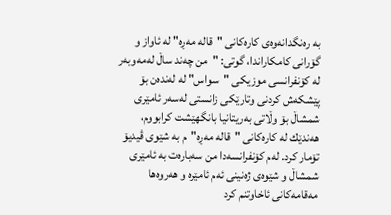به‌ ره‌نگدانه‌وه‌ی كاره‌كانی "قاله‌ مه‌ڕه‌" له‌ ئاواز و گۆرانی كامكاراندا، گوتی: "من چه‌ند ساڵ له‌مه‌وبه‌ر له‌ كۆنفرانسی موزیكی "سواس" له‌ له‌نده‌ن بۆ پێشكه‌ش كردنی وتارێكی زانستی له‌سه‌ر ئامێری شمشاڵ بۆ وڵاتی به‌ریتانیا بانگهێشت كرابووم، هه‌ندێك له‌ كاره‌كانی "قاله‌ مه‌ڕه‌"م به‌ شێوی ڤیدیۆ تۆمار كرد. له‌م كۆنفرانسه‌دا من سه‌باره‌ت به‌ ئامێری شمشاڵ و شێوه‌ی ژه‌نینی ئه‌م ئامێره‌ و هه‌روه‌ها مه‌قامه‌كانی ئاخاوتنم كرد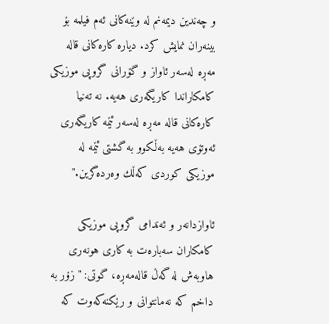و چه‌ندین دیمه‌نم له‌ وێنه‌كانی ئه‌م فیلمه‌ بۆ بینه‌ران نمایش كرد. دیاره‌ كاره‌كانی قاله‌ مه‌ڕه‌ له‌سه‌ر ئاواز و گۆرانی گروپی موزیكی كامكاراندا كاریگه‌ری هه‌یه‌. نه‌ ته‌نیا كاره‌كانی قاله‌ مه‌ڕه‌ له‌سه‌ر ئێمه‌ كاریگه‌ری ئه‌وتۆی هه‌یه‌ به‌ڵكوو به‌ گشتی ئێمه‌ له‌ موزیكی كوردی كه‌ڵك وه‌رده‌گرین."

ئاوازدانه‌ر و ئه‌ندامی گروپی موزیكی كامكاران سه‌باره‌ت به‌ كاری هونه‌ری هاوبه‌ش له‌ گه‌ڵ قاله‌مه‌ڕه‌، گوتی: "زۆر به‌ داخم كه‌ نه‌مانتوانی و رێكنه‌كه‌وت كه‌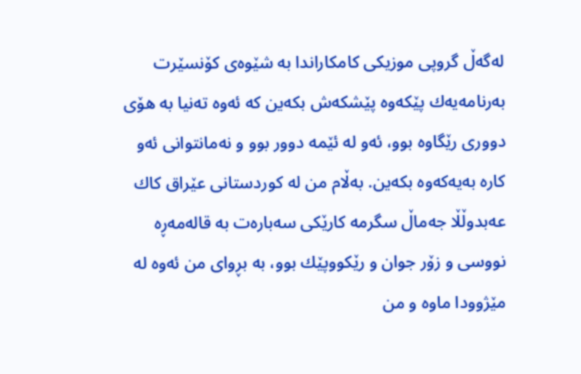له‌گه‌ڵ گروپی موزیكی كامكاراندا به‌ شێوه‌ی كۆنسێرت به‌رنامه‌یه‌ك پێكه‌وه‌ پێشكه‌ش بكه‌ین كه‌ ئه‌وه‌ ته‌نیا به‌ هۆی دووری رێگاوه‌ بوو، ئه‌و له‌ ئێمه‌ دوور بوو و نه‌مانتوانی ئه‌و كاره‌ به‌یه‌كه‌وه‌ بكه‌ین. به‌ڵام من له‌ كوردستانی عێراق كاك عه‌بدوڵڵا جه‌ماڵ سگرمه‌ كارێكی سه‌باره‌ت به‌ قاله‌مه‌ڕه‌ نووسی و زۆر جوان و رێكووپێك بوو، به‌ بڕوای من ئه‌وه‌ له‌ مێژوودا ماوه‌ و من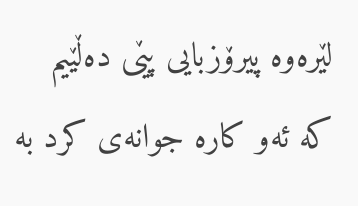لێره‌وه‌ پیرۆزبایی پێی ده‌ڵێیم كه‌ ئه‌و كاره‌ جوانه‌ی كرد به‌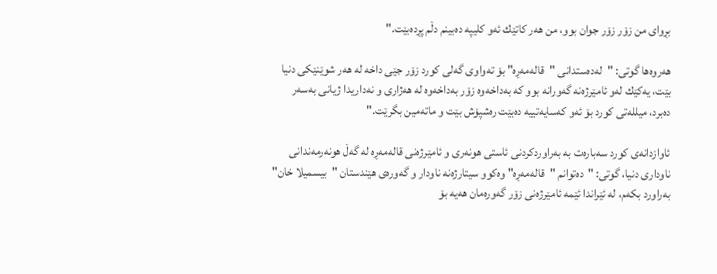بڕوای من زۆر زۆر جوان بوو، من هه‌ر كاتێك ئه‌و كلیپه‌ ده‌بینم دڵم پڕده‌بێت."

هه‌روه‌ها گوتی: "له‌ده‌ستدانی "قاله‌مه‌ڕه‌" بۆ ته‌واوی گه‌لی كورد زۆر جێی داخه‌ له‌ هه‌ر شوێنێكی دنیا بێت، یه‌كێك له‌و ئامێرژه‌نه‌ گه‌ورانه‌ بوو كه‌ به‌داخه‌وه‌ زۆر به‌داخه‌وه‌ له‌ هه‌ژاری و نه‌داریدا ژیانی به‌سه‌ر ده‌برد، میلله‌تی كورد بۆ ئه‌و كه‌سایه‌تییه‌ ده‌بێت ره‌شپۆش بێت و ماته‌مین بگرێت."

ئاوازدانه‌ی كورد سه‌باره‌ت به‌ به‌راوردكردنی ئاستی هونه‌ری و ئامێرژه‌نی قاله‌مه‌ڕه‌ له‌ گه‌ڵ هونه‌رمه‌ندانی ناوداری دنیا، گوتی: "ده‌توانم "قاله‌مه‌ڕه‌" وه‌كوو سیتارژه‌نه‌ ناودار و گه‌وره‌ی هێندستان "بیسمیلا خان" به‌راورد بكه‌م، له‌ ئێراندا ئێمه‌ ئامێرژه‌نی زۆر گه‌وره‌مان هه‌یه‌ بۆ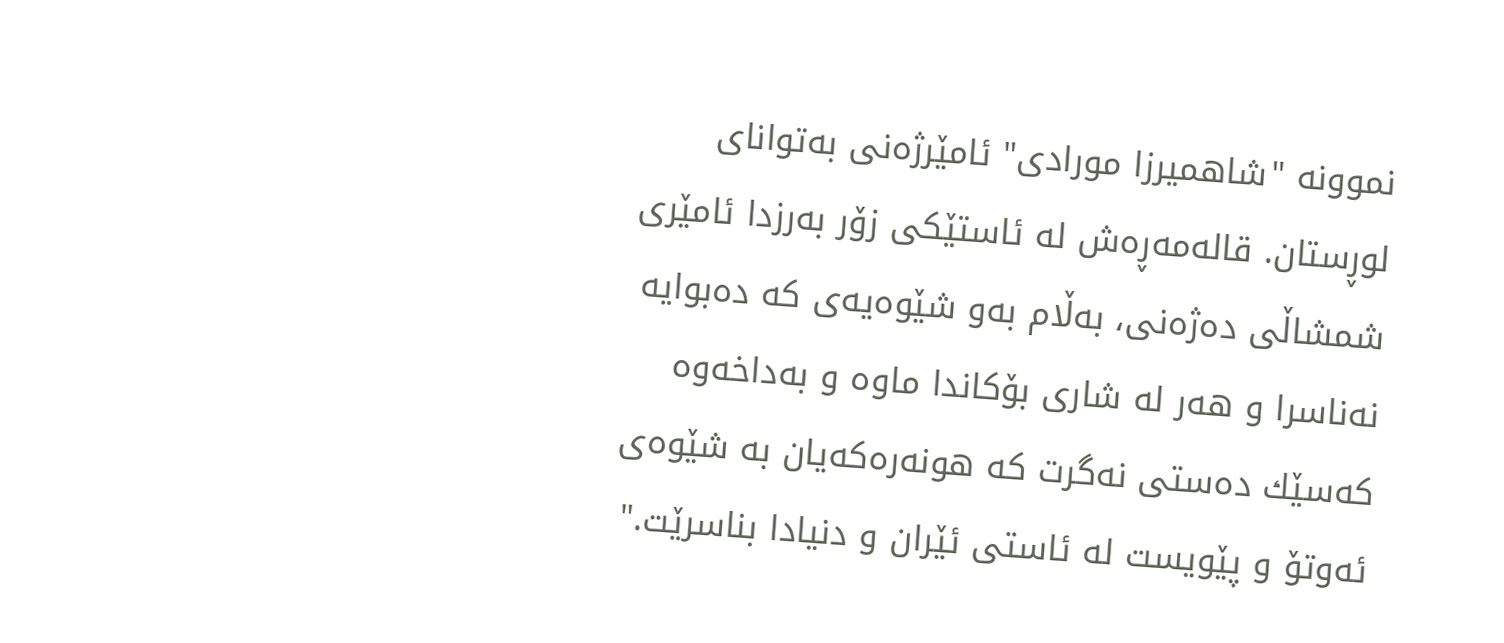نموونه‌ "شاهمیرزا مورادی" ئامێرژه‌نی به‌توانای لوڕستان. قاله‌مه‌ڕه‌ش له‌ ئاستێكی زۆر به‌رزدا ئامێری شمشاڵی ده‌ژه‌نی، به‌ڵام به‌و شێوه‌یه‌ی كه‌ ده‌بوایه‌ نه‌ناسرا و هه‌ر له‌ شاری بۆكاندا ماوه‌ و به‌داخه‌وه‌ كه‌سێك ده‌ستی نه‌گرت كه‌ هونه‌ره‌كه‌یان به‌ شێوه‌ی ئه‌وتۆ و پێویست له‌ ئاستی ئێران و دنیادا بناسرێت."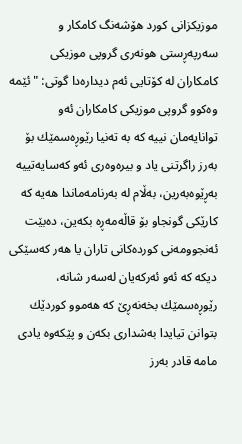موزیكزانی كورد هۆشه‌نگ كامكار و سه‌رپه‌ڕستی هونه‌ری گروپی موزیكی كامكاران له‌ كۆتایی ئه‌م دیداره‌دا گوتی: "ئێمه‌ وه‌كوو گروپی موزیكی كامكاران ئه‌و توانایه‌مان نییه‌ كه‌ به‌ ته‌نیا رێوڕه‌سمێك بۆ به‌رز راگرتنی یاد و بیره‌وه‌ری ئه‌و كه‌سایه‌تییه‌ به‌ڕێوه‌به‌رین، به‌ڵام له‌ به‌رنامه‌ماندا هه‌یه‌ كه‌ كارێكی گونجاو بۆ قاڵه‌‌مه‌ڕه‌ بكه‌ین، ده‌بێت ئه‌نجوومه‌نی كورده‌كانی تاران یا هه‌ر كه‌سێكی دیكه‌ كه‌ ئه‌و ئه‌ركه‌یان له‌سه‌ر شانه‌، رێوڕه‌سمێك بخه‌نه‌ڕێ كه‌ هه‌موو كوردێك بتوانن تیایدا به‌شداری بكه‌ن و پێكه‌وه‌ یادی مامه‌ قادر به‌رز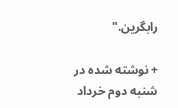رابگرین."

+ نوشته شده در  شنبه دوم خرداد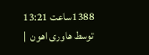1388ساعت 13:21  توسط هاوری اهون  |